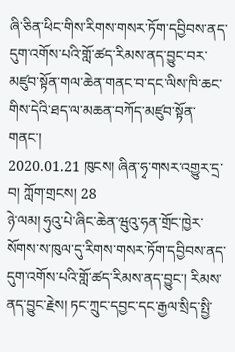ཞི་ཅིན་ཕིང་གིས་རིགས་གསར་ཏོག་དབྱིབས་ནད་དུག་འགོས་པའི་གློ་ཚད་རིམས་ནད་བྱུང་བར་མཛུབ་སྟོན་གལ་ཆེན་གནང་བ་དང་ལིས་ཁི་ཆང་གིས་དེའི་ཐད་ལ་མཆན་བཀོད་མཛུབ་སྟོན་གནང་།
2020.01.21 ཁུངས། ཞིན་ཧྭ་གསར་འགྱུར་དྲ་བ། ཀློག་གྲངས། 28
ཉེ་ལམ། ཧུའུ་པེ་ཞིང་ཆེན་ཝུའུ་ཧན་གྲོང་ཁྱེར་སོགས་ས་ཁུལ་དུ་རིགས་གསར་ཏོག་དབྱིབས་ནད་དུག་འགོས་པའི་གློ་ཚད་རིམས་ནད་བྱུང་། རིམས་ནད་བྱུང་རྗེས། ཏང་ཀྲུང་དབྱང་དང་རྒྱལ་སྲིད་སྤྱི་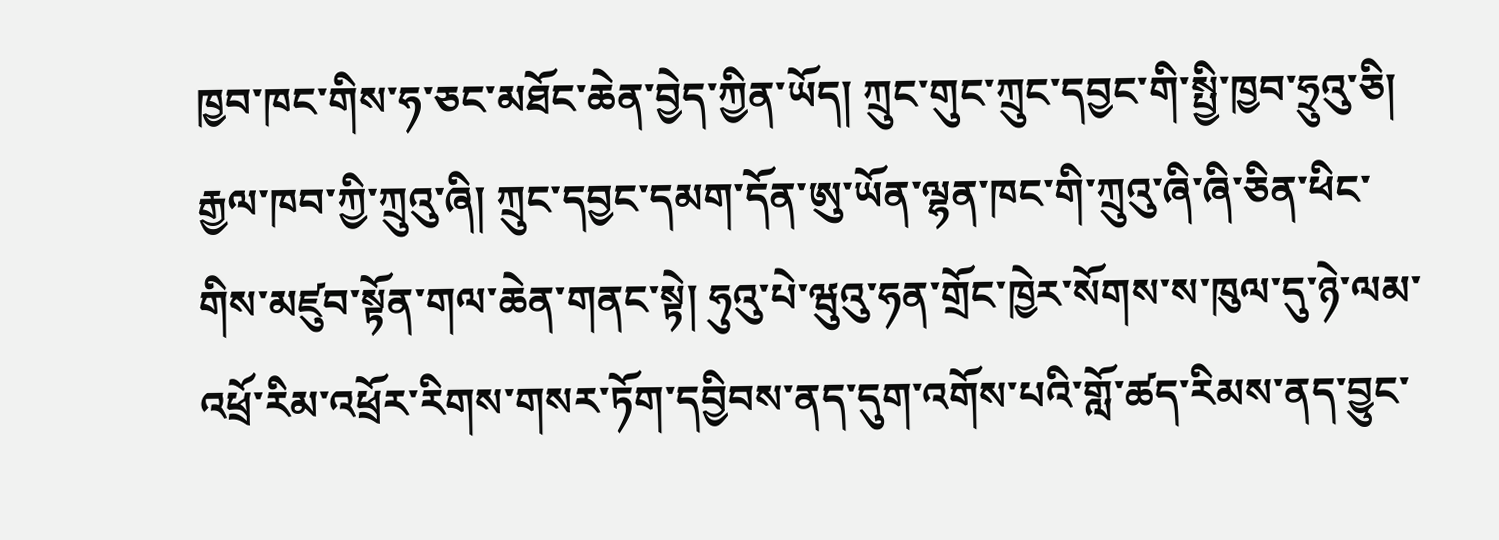ཁྱབ་ཁང་གིས་ཧ་ཅང་མཐོང་ཆེན་བྱེད་ཀྱིན་ཡོད། ཀྲུང་གུང་ཀྲུང་དབྱང་གི་སྤྱི་ཁྱབ་ཧྲུའུ་ཅི། རྒྱལ་ཁབ་ཀྱི་ཀྲུའུ་ཞི། ཀྲུང་དབྱང་དམག་དོན་ཨུ་ཡོན་ལྷན་ཁང་གི་ཀྲུའུ་ཞི་ཞི་ཅིན་ཕིང་གིས་མཛུབ་སྟོན་གལ་ཆེན་གནང་སྟེ། ཧུའུ་པེ་ཝུའུ་ཧན་གྲོང་ཁྱེར་སོགས་ས་ཁུལ་དུ་ཉེ་ལམ་འཕྲོ་རིམ་འཕྲོར་རིགས་གསར་ཏོག་དབྱིབས་ནད་དུག་འགོས་པའི་གློ་ཚད་རིམས་ནད་བྱུང་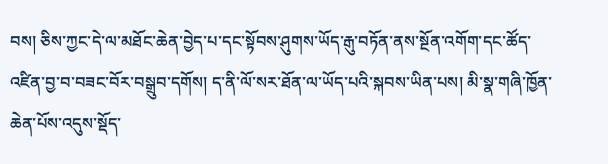བས། ཅིས་ཀྱང་དེ་ལ་མཐོང་ཆེན་བྱེད་པ་དང་སྟོབས་ཤུགས་ཡོད་རྒུ་བཏོན་ནས་སྔོན་འགོག་དང་ཚོད་འཛིན་བྱ་བ་བཟང་བོར་བསྒྲུབ་དགོས། ད་ནི་ལོ་སར་ཐོན་ལ་ཡོད་པའི་སྐབས་ཡིན་པས། མི་སྣ་གཞི་ཁྱོན་ཆེན་པོས་འདུས་སྡོད་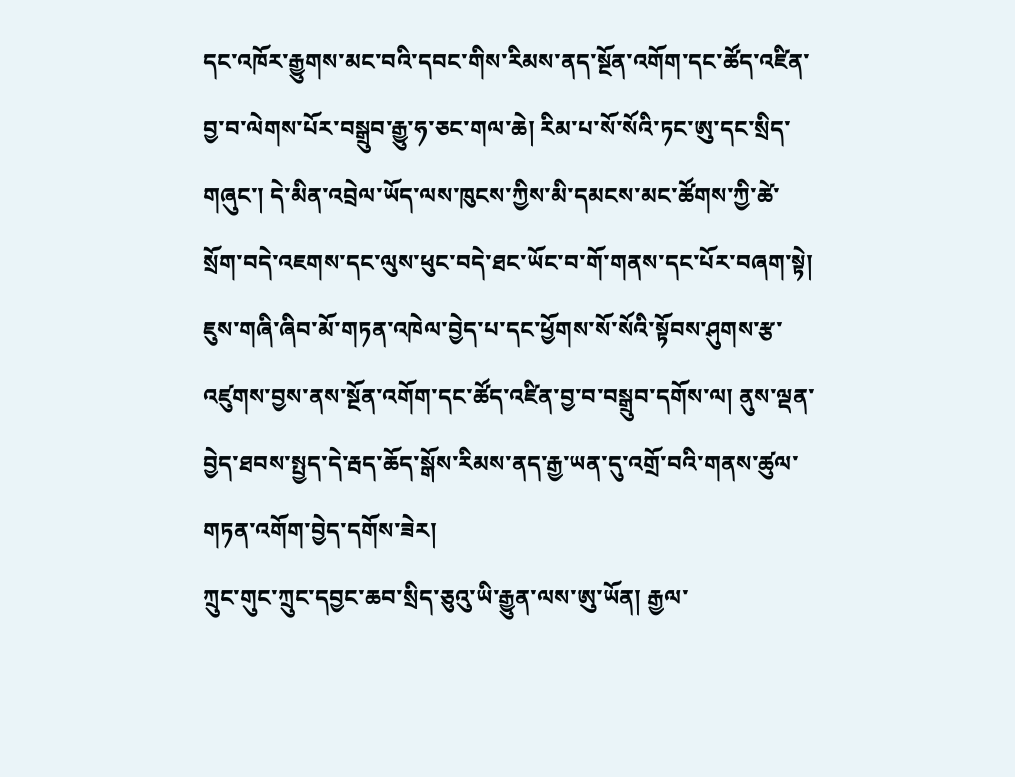དང་འཁོར་རྒྱུགས་མང་བའི་དབང་གིས་རིམས་ནད་སྔོན་འགོག་དང་ཚོད་འཛིན་བྱ་བ་ལེགས་པོར་བསྒྲུབ་རྒྱུ་ཧ་ཅང་གལ་ཆེ། རིམ་པ་སོ་སོའི་ཏང་ཨུ་དང་སྲིད་གཞུང་། དེ་མིན་འབྲེལ་ཡོད་ལས་ཁུངས་ཀྱིས་མི་དམངས་མང་ཚོགས་ཀྱི་ཚེ་སྲོག་བདེ་འཇགས་དང་ལུས་ཕུང་བདེ་ཐང་ཡོང་བ་གོ་གནས་དང་པོར་བཞག་སྟེ། ཇུས་གཞི་ཞིབ་མོ་གཏན་འཁེལ་བྱེད་པ་དང་ཕྱོགས་སོ་སོའི་སྟོབས་ཤུགས་རྩ་འཛུགས་བྱས་ནས་སྔོན་འགོག་དང་ཚོད་འཛིན་བྱ་བ་བསྒྲུབ་དགོས་ལ། ནུས་ལྡན་བྱེད་ཐབས་སྤྱད་དེ་རྦད་ཆོད་སྒོས་རིམས་ནད་རྒྱ་ཡན་དུ་འགྲོ་བའི་གནས་ཚུལ་གཏན་འགོག་བྱེད་དགོས་ཟེར།
ཀྲུང་གུང་ཀྲུང་དབྱང་ཆབ་སྲིད་ཅུའུ་ཡི་རྒྱུན་ལས་ཨུ་ཡོན། རྒྱལ་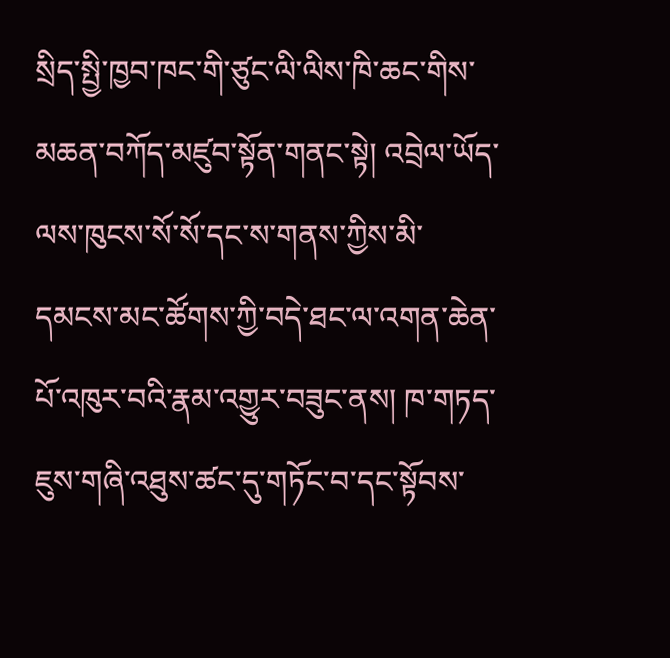སྲིད་སྤྱི་ཁྱབ་ཁང་གི་ཙུང་ལི་ལིས་ཁི་ཆང་གིས་མཆན་བཀོད་མཛུབ་སྟོན་གནང་སྟེ། འབྲེལ་ཡོད་ལས་ཁུངས་སོ་སོ་དང་ས་གནས་ཀྱིས་མི་དམངས་མང་ཚོགས་ཀྱི་བདེ་ཐང་ལ་འགན་ཆེན་པོ་འཁུར་བའི་རྣམ་འགྱུར་བཟུང་ནས། ཁ་གཏད་ཇུས་གཞི་འཐུས་ཚང་དུ་གཏོང་བ་དང་སྟོབས་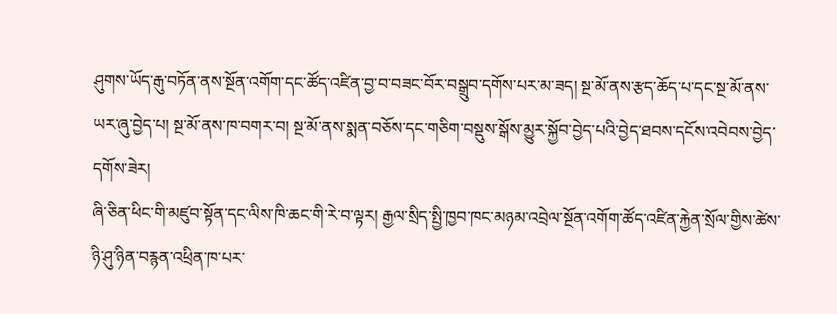ཤུགས་ཡོད་རྒུ་བཏོན་ནས་སྔོན་འགོག་དང་ཚོད་འཛིན་བྱ་བ་བཟང་བོར་བསྒྲུབ་དགོས་པར་མ་ཟད། སྔ་མོ་ནས་རྩད་ཆོད་པ་དང་སྔ་མོ་ནས་ཡར་ཞུ་བྱེད་པ། སྔ་མོ་ནས་ཁ་བགར་བ། སྔ་མོ་ནས་སྨན་བཅོས་དང་གཅིག་བསྡུས་སྒོས་མྱུར་སྐྱོབ་བྱེད་པའི་བྱེད་ཐབས་དངོས་འབེབས་བྱེད་དགོས་ཟེར།
ཞི་ཅིན་ཕིང་གི་མཛུབ་སྟོན་དང་ལིས་ཁི་ཆང་གི་རེ་བ་ལྟར། རྒྱལ་སྲིད་སྤྱི་ཁྱབ་ཁང་མཉམ་འབྲེལ་སྔོན་འགོག་ཚོད་འཛིན་རྐྱེན་སྲོལ་གྱིས་ཚེས་ཉི་ཤུ་ཉིན་བརྙན་འཕྲིན་ཁ་པར་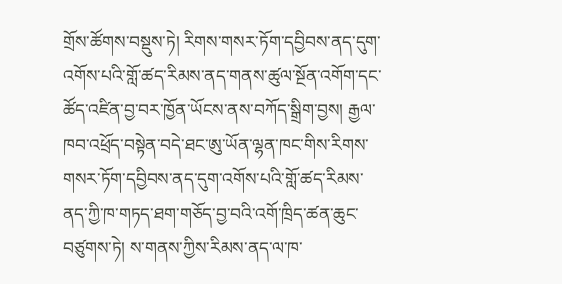གྲོས་ཚོགས་བསྡུས་ཏེ། རིགས་གསར་ཏོག་དབྱིབས་ནད་དུག་འགོས་པའི་གློ་ཚད་རིམས་ནད་གནས་ཚུལ་སྔོན་འགོག་དང་ཚོད་འཛིན་བྱ་བར་ཁྱོན་ཡོངས་ནས་བཀོད་སྒྲིག་བྱས། རྒྱལ་ཁབ་འཕྲོད་བསྟེན་བདེ་ཐང་ཨུ་ཡོན་ལྷན་ཁང་གིས་རིགས་གསར་ཏོག་དབྱིབས་ནད་དུག་འགོས་པའི་གློ་ཚད་རིམས་ནད་ཀྱི་ཁ་གཏད་ཐག་གཅོད་བྱ་བའི་འགོ་ཁྲིད་ཚན་ཆུང་བཙུགས་ཏེ། ས་གནས་ཀྱིས་རིམས་ནད་ལ་ཁ་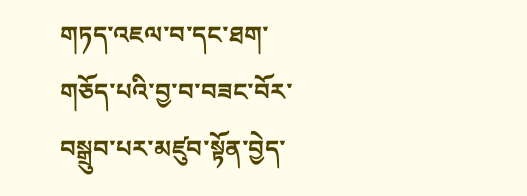གཏད་འཇལ་བ་དང་ཐག་གཅོད་པའི་བྱ་བ་བཟང་བོར་བསྒྲུབ་པར་མཛུབ་སྟོན་བྱེད་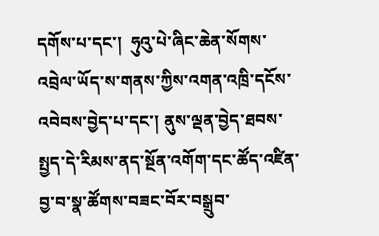དགོས་པ་དང་།  ཧུའུ་པེ་ཞིང་ཆེན་སོགས་འབྲེལ་ཡོད་ས་གནས་ཀྱིས་འགན་འཁྲི་དངོས་འབེབས་བྱེད་པ་དང་། ནུས་ལྡན་བྱེད་ཐབས་སྤྱད་དེ་རིམས་ནད་སྔོན་འགོག་དང་ཚོད་འཛིན་བྱ་བ་སྣ་ཚོགས་བཟང་བོར་བསྒྲུབ་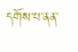དགོས་པ་ནན་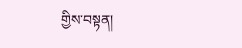གྱིས་བསྟན།